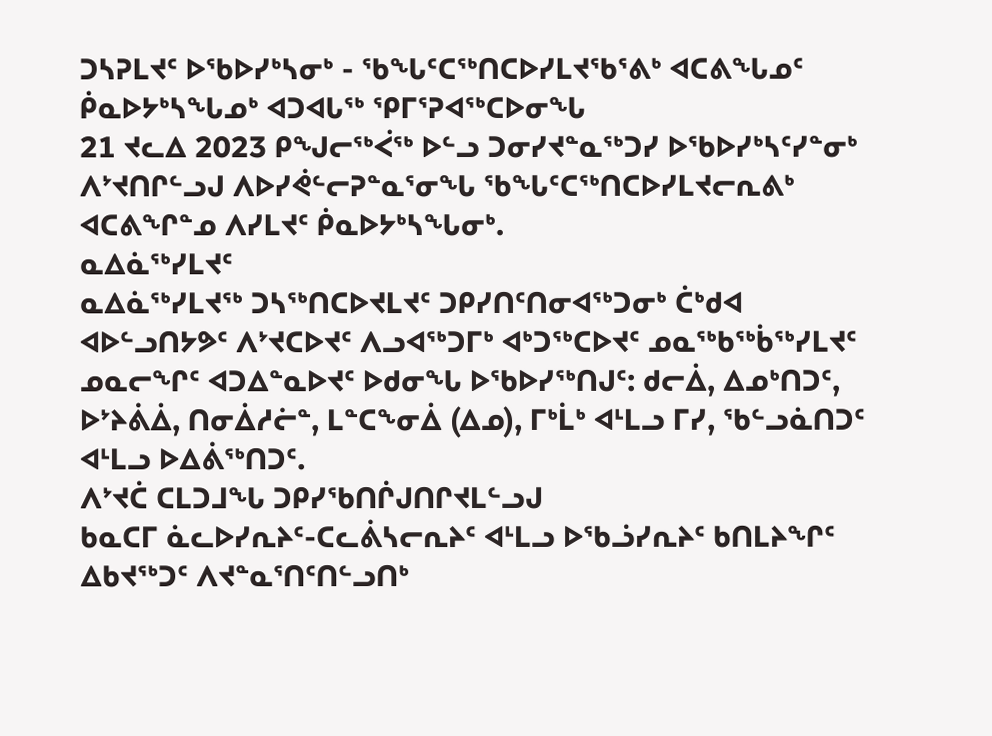ᑐᓴᕈᒪᔪᑦ ᐅᖃᐅᓯᒃᓴᓂᒃ - ᖃᖓᑦᑕᖅᑎᑕᐅᓯᒪᔪᖃᕐᕕᒃ ᐊᑕᕕᖓᓄᑦ ᑮᓇᐅᔭᒃᓴᖓᓄᒃ ᐊᑐᐊᒐᖅ ᕿᒥᕐᕈᐊᖅᑕᐅᓂᖓ
21 ᔪᓚᐃ 2023 ᑭᖑᓕᖅᐹᖅ ᐅᓪᓗ ᑐᓂᓯᔪᓐᓇᖅᑐᓯ ᐅᖃᐅᓯᒃᓴᑦᓯᓐᓂᒃ ᐱᔾᔪᑎᒋᓪᓗᒍ ᐱᐅᓯᕚᓪᓕᕈᓐᓇᕐᓂᖓ ᖃᖓᑦᑕᖅᑎᑕᐅᓯᒪᔪᓕᕆᕕᒃ ᐊᑕᕕᖏᓐᓄ ᐱᓯᒪᔪᑦ ᑮᓇᐅᔭᒃᓴᖓᓂᒃ.
ᓇᐃᓈᖅᓯᒪᔪᑦ
ᓇᐃᓈᖅᓯᒪᔪᖅ ᑐᓴᖅᑎᑕᐅᔪᒪᔪᑦ ᑐᑭᓯᑎᑦᑎᓂᐊᖅᑐᓂᒃ ᑖᒃᑯᐊ ᐊᐅᓪᓗᑎᔭᕗᑦ ᐱᔾᔪᑕᐅᔪᑦ ᐱᓗᐊᖅᑐᒥᒃ ᐊᒃᑐᖅᑕᐅᔪᑦ ᓄᓇᖅᑲᖅᑳᖅᓯᒪᔪᑦ ᓄᓇᓕᖏᑦ ᐊᑐᐃᓐᓇᐅᔪᑦ ᐅᑯᓂᖓ ᐅᖃᐅᓯᖅᑎᒍᑦ: ᑯᓕᐄ, ᐃᓄᒃᑎᑐᑦ, ᐅᔾᔨᕖᐄ, ᑎᓂᐄᓱᓖᓐ, ᒪᓐᑕᖕᓂᐄ (ᐃᓄ), ᒥᒃᒫᒃ ᐊᒻᒪᓗ ᒥᓯ, ᖃᓪᓗᓈᑎᑐᑦ ᐊᒻᒪᓗ ᐅᐃᕖᖅᑎᑐᑦ.
ᐱᔾᔪᑖ ᑕᒪᑐᒧᖓ ᑐᑭᓯᖃᑎᒌᒍᑎᒋᔪᒪᓪᓗᒍ
ᑲᓇᑕᒥ ᓈᓚᐅᓯᕆᔨᑦ-ᑕᓚᕖᓴᓕᕆᔨᑦ ᐊᒻᒪᓗ ᐅᖃᓘᓯᕆᔨᑦ ᑲᑎᒪᔨᖏᑦ ᐃᑲᔪᖅᑐᑦ ᐱᔪᓐᓇᕐᑎᑦᑎᓪᓗᑎᒃ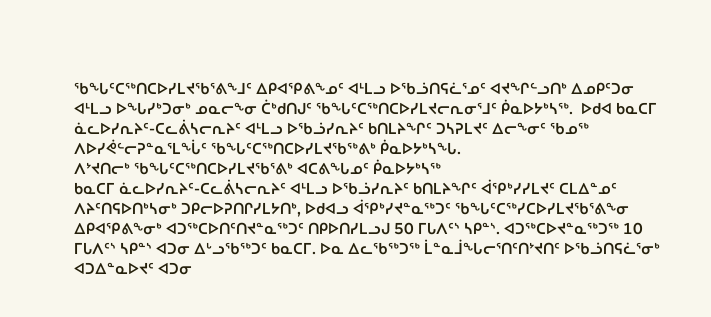ᖃᖓᑦᑕᖅᑎᑕᐅᓯᒪᔪᖃᕐᕕᖕᒧᑦ ᐃᑭᐊᕿᕕᖕᓄᑦ ᐊᒻᒪᓗ ᐅᖃᓘᑎᕋᓛᕐᓄᑦ ᐊᔪᖏᓪᓗᑎᒃ ᐃᓄᑭᑦᑐᓂ ᐊᒻᒪᓗ ᐅᖓᓯᒃᑐᓂᒃ ᓄᓇᓕᖕᓂ ᑖᒃᑯᑎᒍᑦ ᖃᖓᑦᑕᖅᑎᑕᐅᓯᒪᔪᓕᕆᓂᕐᒧᑦ ᑮᓇᐅᔭᒃᓴᖅ.  ᐅᑯᐊ ᑲᓇᑕᒥ ᓈᓚᐅᓯᕆᔨᑦ-ᑕᓚᕖᓴᓕᕆᔨᑦ ᐊᒻᒪᓗ ᐅᖃᓘᓯᕆᔨᑦ ᑲᑎᒪᔨᖏᑦ ᑐᓴᕈᒪᔪᑦ ᐃᓕᖕᓂᑦ ᖃᓄᖅ ᐱᐅᓯᕚᓪᓕᕈᓐᓇᕐᒪᖔᑦ ᖃᖓᑦᑕᖅᑎᑕᐅᓯᒪᔪᖃᖅᕕᒃ ᑮᓇᐅᔭᒃᓴᖓ.
ᐱᔾᔪᑎᓕᒃ ᖃᖓᑦᑕᖅᑎᑕᐅᓯᒪᔪᖃᕐᕕᒃ ᐊᑕᕕᖓᓄᑦ ᑮᓇᐅᔭᒃᓴᖅ
ᑲᓇᑕᒥ ᓈᓚᐅᓯᕆᔨᑦ-ᑕᓚᕖᓴᓕᕆᔨᑦ ᐊᒻᒪᓗ ᐅᖃᓘᓯᕆᔨᑦ ᑲᑎᒪᔨᖏᑦ ᐋᕿᒃᓯᓯᒪᔪᑦ ᑕᒪᐃᓐᓄᑦ ᐱᔨᑦᑎᕋᐅᑎᒃᓴᓂᒃ ᑐᑭᓕᐅᕈᑎᒋᓯᒪᔭᑎᒃ, ᐅᑯᐊᓗ ᐋᕿᒃᓯᔪᓐᓇᖅᑐᑦ ᖃᖓᑦᑕᖅᓯᑕᐅᓯᒪᔪᖃᕐᕕᖕᓂ ᐃᑭᐊᕿᕕᖕᓂᒃ ᐊᑐᖅᑕᐅᑎᑦᑎᔪᓐᓇᖅᑐᑦ ᑎᑭᐅᑎᓯᒪᓗᒍ 50 ᒥᒐᐱᑦᔅ ᓴᑭᓐᔅ. ᐊᑐᖅᑕᐅᔪᓐᓇᖅᑐᖅ 10 ᒥᒐᐱᑦᔅ ᓴᑭᓐᔅ ᐊᑐᓂ ᐃᒡᓗᖃᖅᑐᑦ ᑲᓇᑕᒥ. ᐅᓇ ᐃᓚᖃᖅᑐᖅ ᒫᓐᓇᒨᖓᓕᕐᑎᑦᑎᔾᔪᑎᑦ ᐅᖃᓘᑎᕋᓛᕐᓂᒃ ᐊᑐᐃᓐᓇᐅᔪᑦ ᐊᑐᓂ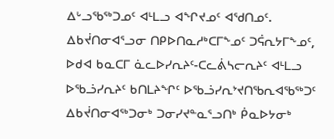ᐃᒡᓗᖃᖅᑐᓄᑦ ᐊᒻᒪᓗ ᐊᖏᔪᓄᑦ ᐊᖁᑎᓄᑦ. ᐃᑲᔫᑎᓂᐊᕐᓗᓂ ᑎᑭᐅᑎᓇᓱᒃᑕᒥᖕᓄᑦ ᑐᕌᕆᔭᒥᖕᓄᑦ, ᐅᑯᐊ ᑲᓇᑕᒥ ᓈᓚᐅᓯᕆᔨᑦ-ᑕᓚᕖᓴᓕᕆᔨᑦ ᐊᒻᒪᓗ ᐅᖃᓘᓯᕆᔨᑦ ᑲᑎᒪᔨᖏᑦ ᐅᖃᓘᓯᕆᔾᔪᑎᖃᕆᐊᖃᖅᑐᑦ ᐃᑲᔫᑎᓂᐊᖅᑐᓂᒃ ᑐᓂᓯᔪᓐᓇᕐᓗᑎᒃ ᑮᓇᐅᔭᓂᒃ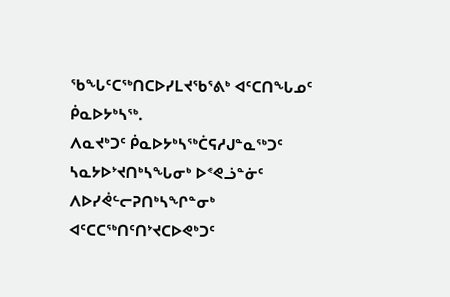ᖃᖓᑦᑕᖅᑎᑕᐅᓯᒪᔪᖃᕐᕕᒃ ᐊᑦᑕᑎᖓᓄᑦ ᑮᓇᐅᔭᒃᓴᖅ.
ᐱᓇᔪᒃᑐᑦ ᑮᓇᐅᔭᒃᓴᖅᑖᕋᓱᒍᓐᓇᖅᑐᑦ ᓴᓇᔭᐅᔾᔪᑎᒃᓴᖓᓂᒃ ᐅᕝᕙᓘᓐᓃᑦ ᐱᐅᓯᕚᓪᓕᕈᑎᒃᓴᖏᓐᓂᒃ ᐊᑦᑕᑕᖅᑎᑦᑎᔾᔪᑕᐅᕙᒃᑐᑦ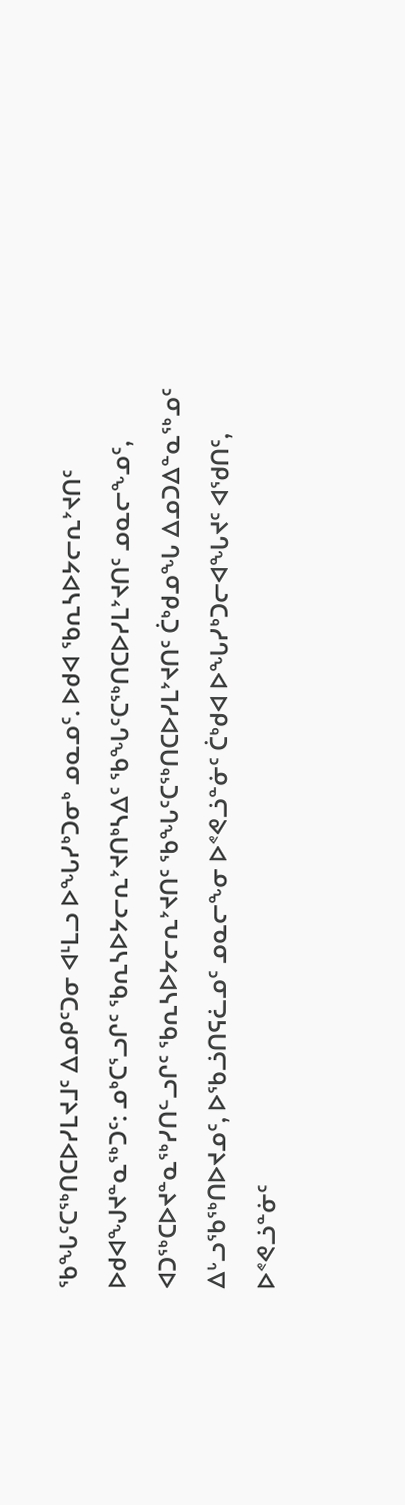ᖃᖓᑦᑕᖅᑎᑕᐅᓯᒪᔪᒧᑦ ᐃᓄᑭᑦᑐᓂ ᐊᒻᒪᓗ ᐅᖓᓯᒃᑐᓂᒃ ᓄᓇᓄᑦ. ᐅᑯᐊ ᖃᕆᓴᐅᔭᓕᕆᔾᔪᑎᑦ ᐅᑯᐊᖑᔪᓐᓇᖅᑐᑦ: ᓄᒃᑕᕐᓗᒋᑦ ᖃᕆᓴᐅᔭᓕᕆᔾᔪᑎᒃᓴᐃᑦ ᖃᖓᑦᑕᖅᑎᑕᐅᓯᒪᔾᔪᑎᑦ ᓄᓇᓕᖕᓄᑦ, ᐊᑐᖅᑕᐅᔪᓐᓇᖅᓯᑎᓪᓗᒋᑦ ᖃᕆᓴᐅᔭᓕᕆᔾᔪᑎᑦ ᖃᖓᑦᑕᖅᑎᑕᐅᓯᒪᔾᔪᑎᑦ ᑖᒃᑯᓄᖓ ᐃᓄᑐᐃᓐᓇᖅᓄᑦ ᐃᒡᓗᖃᖅᑎᐅᔪᓄᑦ, ᐅᖃᓘᑎᕋᓛᓄᑦ ᓄᓇᓕᖕᓂ ᐅᕝᕙᓘᓐᓃᑦ ᑖᒃᑯᐊ ᐅᖓᓯᒃᑐᓕᐊᖓᔪᑦ ᐊᖁᑎᑦ, ᐅᕝᕙᓘᓐᓃᑦ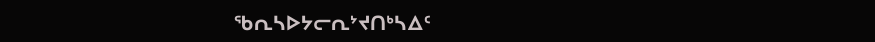ᖃᕆᓴᐅᔭᓕᕆᔾᔪᑎᒃᓴᐃᑦ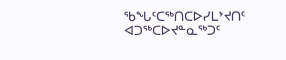ᖃᖓᑦᑕᖅᑎᑕᐅᓯᒪᔾᔪᑎᑦ ᐊᑐᖅᑕᐅᔪᓐᓇᖅᑐᑦ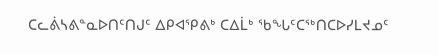ᑕᓚᕖᓴᕕᓐᓇᐅᑎᑦᑎᒍᑦ ᐃᑭᐊᕿᕕᒃ ᑕᐃᒫᒃ ᖃᖓᑦᑕᖅᑎᑕᐅᓯᒪᔪᓄᑦ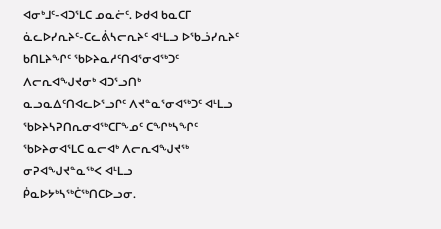ᐊᓂᒃᒧᑦ-ᐊᑐᕐᒪᑕ ᓄᓇᓖᑦ. ᐅᑯᐊ ᑲᓇᑕᒥ ᓈᓚᐅᓯᕆᔨᑦ-ᑕᓚᕖᓴᓕᕆᔨᑦ ᐊᒻᒪᓗ ᐅᖃᓘᓯᕆᔨᑦ ᑲᑎᒪᔨᖏᑦ ᖃᐅᔨᓇᓱᑦᑎᐊᕐᓂᐊᖅᑐᑦ ᐱᓕᕆᐊᖑᔪᓂᒃ ᐊᑐᕐᓗᑎᒃ ᓇᓗᓇᐃᑦᑎᐊᓚᐅᕐᓗᒋᑦ ᐱᔪᓐᓇᕐᓂᐊᖅᑐᑦ ᐊᒻᒪᓗ ᖃᐅᔨᓴᕈᑎᕆᓂᐊᖅᑕᒥᖕᓄᑦ ᑕᖏᒃᓴᖏᑦ ᖃᐅᔨᓂᐊᕐᒪᑕ ᓇᓕᐊᒃ ᐱᓕᕆᐊᖑᔪᖅ ᓂᕈᐊᖑᔪᓐᓇᖅᐸ ᐊᒻᒪᓗ ᑮᓇᐅᔭᒃᓴᖅᑖᖅᑎᑕᐅᓗᓂ.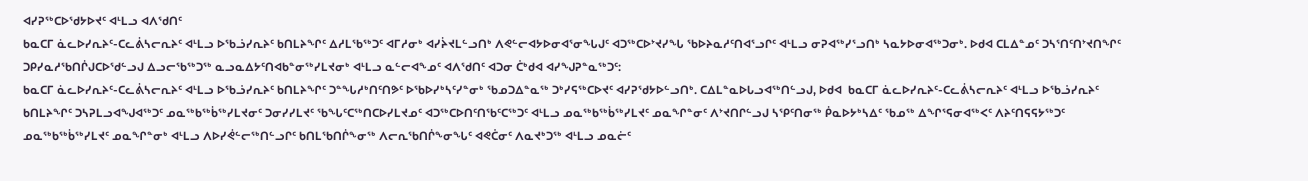ᐊᓯᕈᖅᑕᐅᖁᔭᐅᔪᑦ ᐊᒻᒪᓗ ᐊᐱᖁᑎᑦ
ᑲᓇᑕᒥ ᓈᓚᐅᓯᕆᔨᑦ-ᑕᓚᕖᓴᓕᕆᔨᑦ ᐊᒻᒪᓗ ᐅᖃᓘᓯᕆᔨᑦ ᑲᑎᒪᔨᖏᑦ ᐃᓱᒪᖃᖅᑐᑦ ᐊᒥᓱᓂᒃ ᐊᓯᔩᔪᒪᓪᓗᑎᒃ ᐱᕙᓪᓕᐊᔭᐅᓂᐊᕐᓂᖓᒍᑦ ᐊᑐᖅᑕᐅᔾᔪᓯᖓ ᖃᐅᔨᓇᓱᑦᑎᐊᕐᓗᒋᑦ ᐊᒻᒪᓗ ᓂᕈᐊᖅᓯᕐᓗᑎᒃ ᓴᓇᔭᐅᓂᐊᖅᑐᓂᒃ. ᐅᑯᐊ ᑕᒪᐃᓐᓄᑦ ᑐᓴᕐᑎᑦᑎᔾᔪᑎᖏᑦ ᑐᑭᓯᓇᓱᖃᑎᒌᒍᑕᐅᖁᓪᓗᒍ ᐃᓗᓕᖃᖅᑐᖅ ᓇᓗᓇᐃᔭᑦᑎᐊᑲᓐᓂᖅᓯᒪᔪᓂᒃ ᐊᒻᒪᓗ ᓇᓪᓕᐊᖕᓄᑦ ᐊᐱᖁᑎᑦ ᐊᑐᓂ ᑖᒃᑯᐊ ᐊᓯᖑᕈᓐᓇᖅᑐᑦ:
ᑲᓇᑕᒥ ᓈᓚᐅᓯᕆᔨᑦ-ᑕᓚᕖᓴᓕᕆᔨᑦ ᐊᒻᒪᓗ ᐅᖃᓘᓯᕆᔨᑦ ᑲᑎᒪᔨᖏᑦ ᑐᓐᖓᓱᒃᑎᑦᑎᕗᑦ ᐅᖃᐅᓯᒃᓴᑦᓯᓐᓂᒃ ᖃᓄᑐᐃᓐᓇᖅ ᑐᒃᓯᕋᖅᑕᐅᔪᑦ ᐊᓯᕈᖁᔭᐅᓪᓗᑎᒃ. ᑕᐃᒪᓐᓇᐅᒐᓗᐊᖅᑎᓪᓗᒍ, ᐅᑯᐊ  ᑲᓇᑕᒥ ᓈᓚᐅᓯᕆᔨᑦ-ᑕᓚᕖᓴᓕᕆᔨᑦ ᐊᒻᒪᓗ ᐅᖃᓘᓯᕆᔨᑦ ᑲᑎᒪᔨᖏᑦ ᑐᓴᕈᒪᓗᐊᖑᐊᖅᑐᑦ ᓄᓇᖅᑲᖅᑳᖅᓯᒪᔪᓂᑦ ᑐᓂᓯᓯᒪᔪᑦ ᖃᖓᑦᑕᖅᑎᑕᐅᓯᒪᔪᓄᑦ ᐊᑐᖅᑕᐅᑎᑦᑎᖃᑦᑕᖅᑐᑦ ᐊᒻᒪᓗ ᓄᓇᖅᑲᖅᑳᖅᓯᒪᔪᑦ ᓄᓇᖏᓐᓂᑦ ᐱᔾᔪᑎᒋᓪᓗᒍ ᓴᕿᑦᑎᓂᖅ ᑮᓇᐅᔭᒃᓴᐃᑦ ᖃᓄᖅ ᐃᖏᕐᕋᓂᐊᖅᐸᑦ ᐱᔨᑦᑎᕋᕋᔭᖅᑐᑦ ᓄᓇᖅᑲᖅᑳᖅᓯᒪᔪᑦ ᓄᓇᖏᓐᓂᒃ ᐊᒻᒪᓗ ᐱᐅᓯᕚᓪᓕᖅᑎᓪᓗᒋᑦ ᑲᑎᒪᖃᑎᒌᖕᓂᖅ ᐱᓕᕆᖃᑎᒌᖕᓂᖓᑦ ᐊᕙᑖᓂᑦ ᐱᓇᔪᒃᑐᖅ ᐊᒻᒪᓗ ᓄᓇᓖᑦ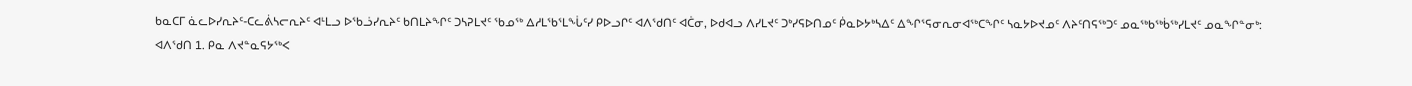ᑲᓇᑕᒥ ᓈᓚᐅᓯᕆᔨᑦ-ᑕᓚᕖᓴᓕᕆᔨᑦ ᐊᒻᒪᓗ ᐅᖃᓘᓯᕆᔨᑦ ᑲᑎᒪᔨᖏᑦ ᑐᓴᕈᒪᔪᑦ ᖃᓄᖅ ᐃᓱᒪᖃᕐᒪᖔᑦᓯ ᑭᐅᓗᒋᑦ ᐊᐱᖁᑎᑦ ᐊᑖᓂ, ᐅᑯᐊᓗ ᐱᓯᒪᔪᑦ ᑐᒃᓯᕋᐅᑎᓄᑦ ᑮᓇᐅᔭᒃᓴᐃᑦ ᐃᖏᕐᕋᓂᕆᓂᐊᖅᑕᖏᑦ ᓴᓇᔭᐅᔪᓄᑦ ᐱᔨᑦᑎᕋᖅᑐᑦ ᓄᓇᖅᑲᖅᑳᖅᓯᒪᔪᑦ ᓄᓇᖏᓐᓂᒃ:
ᐊᐱᖁᑎ 1. ᑭᓇ ᐱᔪᓐᓇᕋᔭᖅᐸ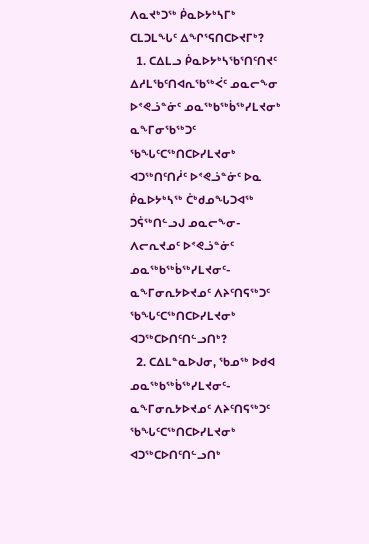ᐱᓇᔪᒃᑐᖅ ᑮᓇᐅᔭᒃᓴᒥᒃ ᑕᒪᑐᒪᖓᑦ ᐃᖏᕐᕋᑎᑕᐅᔪᒥᒃ?
  1. ᑕᐃᒪᓗ ᑮᓇᐅᔭᒃᓴᖃᕐᑎᑦᑎᔪᑦ ᐃᓱᒪᖃᑦᑎᐊᕆᖃᖅᐹᑦ ᓄᓇᓕᖕᓂ ᐅᕝᕙᓘᓐᓃᑦ ᓄᓇᖅᑲᖅᑳᖅᓯᒪᔪᓂᒃ ᓇᖕᒥᓂᖃᖅᑐᑦ ᖃᖓᑦᑕᖅᑎᑕᐅᓯᒪᔪᓂᒃ ᐊᑐᖅᑎᑦᑎᓲᑦ ᐅᕝᕙᓘᓐᓃᑦ ᐅᓇ ᑮᓇᐅᔭᒃᓴᖅ ᑖᒃᑯᓄᖓᑐᐊᖅ ᑐᕌᖅᑎᓪᓗᒍ ᓄᓇᓕᖕᓂ-ᐱᓕᕆᔪᓄᑦ ᐅᕝᕙᓘᓐᓃᑦ ᓄᓇᖅᑲᖅᑳᖅᓯᒪᔪᓂᑦ-ᓇᖕᒥᓂᕆᔭᐅᔪᓄᑦ ᐱᔨᑦᑎᕋᖅᑐᑦ ᖃᖓᑦᑕᖅᑎᑕᐅᓯᒪᔪᓂᒃ ᐊᑐᖅᑕᐅᑎᑦᑎᓪᓗᑎᒃ?
  2. ᑕᐃᒪᓐᓇᐅᒍᓂ, ᖃᓄᖅ ᐅᑯᐊ ᓄᓇᖅᑲᖅᑳᖅᓯᒪᔪᓂᑦ-ᓇᖕᒥᓂᕆᔭᐅᔪᓄᑦ ᐱᔨᑦᑎᕋᖅᑐᑦ ᖃᖓᑦᑕᖅᑎᑕᐅᓯᒪᔪᓂᒃ ᐊᑐᖅᑕᐅᑎᑦᑎᓪᓗᑎᒃ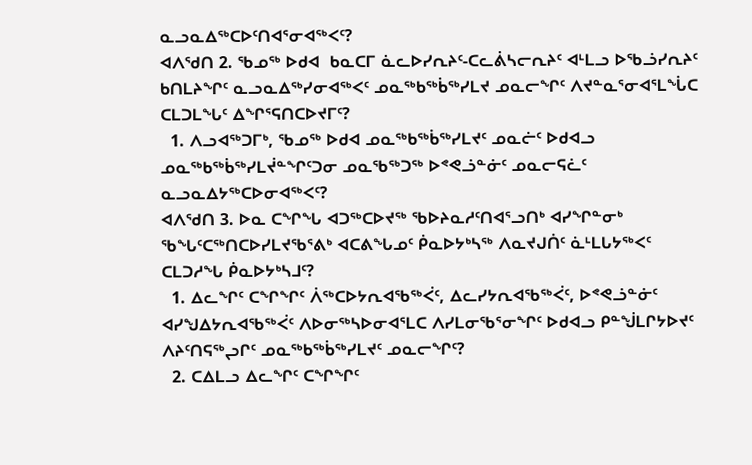ᓇᓗᓇᐃᖅᑕᐅᑦᑎᐊᕐᓂᐊᖅᐸᑦ?
ᐊᐱᖁᑎ 2. ᖃᓄᖅ ᐅᑯᐊ  ᑲᓇᑕᒥ ᓈᓚᐅᓯᕆᔨᑦ-ᑕᓚᕖᓴᓕᕆᔨᑦ ᐊᒻᒪᓗ ᐅᖃᓘᓯᕆᔨᑦ ᑲᑎᒪᔨᖏᑦ ᓇᓗᓇᐃᖅᓯᓂᐊᖅᐸᑦ ᓄᓇᖅᑲᖅᑳᖅᓯᒪᔪ ᓄᓇᓕᖏᑦ ᐱᔪᓐᓇᕐᓂᐊᕐᒪᖔᑕ ᑕᒪᑐᒪᖓᑦ ᐃᖏᕐᕋᑎᑕᐅᔪᒥᑦ?
  1. ᐱᓗᐊᖅᑐᒥᒃ, ᖃᓄᖅ ᐅᑯᐊ ᓄᓇᖅᑲᖅᑳᖅᓯᒪᔪᑦ ᓄᓇᓖᑦ ᐅᑯᐊᓗ ᓄᓇᖅᑲᖅᑳᖅᓯᒪᔫᓐᖏᑦᑐᓂ ᓄᓇᖃᖅᑐᖅ ᐅᕝᕙᓘᓐᓃᑦ ᓄᓇᓕᕋᓛᑦ ᓇᓗᓇᐃᔭᖅᑕᐅᓂᐊᖅᐸᑦ?
ᐊᐱᖁᑎ 3. ᐅᓇ ᑕᖏᖓ ᐊᑐᖅᑕᐅᔪᖅ ᖃᐅᔨᓇᓱᑦᑎᐊᕐᓗᑎᒃ ᐊᓯᖏᓐᓂᒃ ᖃᖓᑦᑕᖅᑎᑕᐅᓯᒪᔪᖃᕐᕕᒃ ᐊᑕᕕᖓᓄᑦ ᑮᓇᐅᔭᒃᓴᖅ ᐱᓇᔪᒍᑏᑦ ᓈᒻᒪᒐᔭᖅᐸᑦ ᑕᒪᑐᓱᖓ ᑮᓇᐅᔭᒃᓴᒧᑦ?
  1. ᐃᓚᖏᑦ ᑕᖏᖏᑦ ᐲᖅᑕᐅᔭᕆᐊᖃᖅᐹᑦ, ᐃᓚᓯᔭᕆᐊᖃᖅᐹᑦ, ᐅᕝᕙᓘᓐᓃᑦ ᐊᓯᖑᐃᔭᕆᐊᖃᖅᐹᑦ ᐱᐅᓂᖅᓴᐅᓂᐊᕐᒪᑕ ᐱᓯᒪᓂᖃᕐᓂᖏᑦ ᐅᑯᐊᓗ ᑭᓐᖒᒪᒋᔭᐅᔪᑦ ᐱᔨᑦᑎᕋᖅᖢᒋᑦ ᓄᓇᖅᑲᖅᑳᖅᓯᒪᔪᑦ ᓄᓇᓕᖏᑦ?
  2. ᑕᐃᒪᓗ ᐃᓚᖏᑦ ᑕᖏᖏᑦ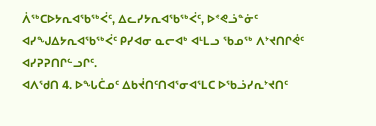ᐲᖅᑕᐅᔭᕆᐊᖃᖅᐹᑦ, ᐃᓚᓯᔭᕆᐊᖃᖅᐹᑦ, ᐅᕝᕙᓘᓐᓃᑦ ᐊᓯᖑᐃᔭᕆᐊᖃᖅᐹᑦ ᑭᓯᐊᓂ ᓇᓕᐊᒃ ᐊᒻᒪᓗ ᖃᓄᖅ ᐱᔾᔪᑎᒋᕚᑦ ᐊᓯᕈᕈᑎᒋᓪᓗᒋᑦ.
ᐊᐱᖁᑎ 4. ᐅᖓᑖᓄᑦ ᐃᑲᔫᑎᑦᑎᐊᕐᓂᐊᕐᒪᑕ ᐅᖃᓘᓯᕆᔾᔪᑎᑦ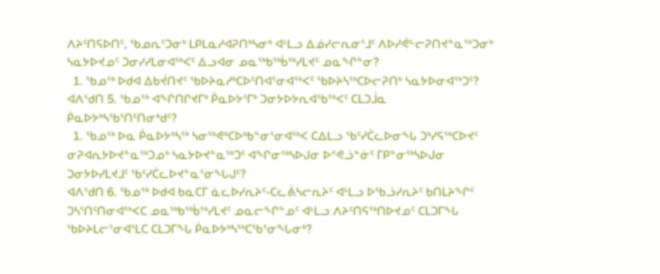ᐱᔨᑦᑎᕋᐅᑎᑦ, ᖃᓄᕆᑦᑐᓂᒃ ᒪᑭᒪᓇᓱᐊᕈᑎᒃᓴᓂᒃ ᐊᒻᒪᓗ ᐃᓅᓯᓕᕆᓂᕐᒧᑦ ᐱᐅᓯᕚᓪᓕᕈᑎᔪᓐᓇᖅᑐᓂᒃ ᓴᓇᔭᐅᔪᓄᑦ ᑐᓂᓯᓯᒪᓂᐊᖅᐸᑦ ᐃᓗᐊᓂ ᓄᓇᖅᑲᖅᑳᖅᓯᒪᔪᑦ ᓄᓇᖏᓐᓂ?
  1. ᖃᓄᖅ ᐅᑯᐊ ᐃᑲᔫᑎᔪᑦ ᖃᐅᔨᓇᓱᒃᑕᐅᑦᑎᐊᕐᓂᐊᖅᐸᑦ ᖃᐅᔨᓴᖅᑕᐅᓕᕈᑎᒃ ᓴᓇᔭᐅᓂᐊᖅᑐᑦ?
ᐊᐱᖁᑎ 5. ᖃᓄᖅ ᐊᖏᑎᒋᔪᒥᒃ ᑮᓇᐅᔭᕐᒥᒃ ᑐᓂᔭᐅᔭᕆᐊᖃᖅᐸᑦ ᑕᒪᑐᒨᓇ ᑮᓇᐅᔭᒃᓴᖃᕐᑎᑦᑎᓂᒃᑯᑦ?
  1. ᖃᓄᖅ ᐅᓇ ᑮᓇᐅᔭᒃᓴᖅ ᓴᓂᖅᕙᒃᑕᐅᒃᑲᓐᓂᕐᓂᐊᖅᐸ ᑕᐃᒪᓗ ᖃᑦᓯᑖᓚᐅᓂᖓ ᑐᒃᓯᕋᖅᑕᐅᔪᑦ ᓂᕈᐊᕆᔭᐅᔪᓐᓇᖅᑐᓄᒃ ᓴᓇᔭᐅᔪᓐᓇᖅᑐᑦ ᐊᖏᓂᖅᓴᐅᒍᓂ ᐅᕝᕙᓘᓐᓃᑦ ᒥᑭᓐᓂᖅᓴᐅᒍᓂ ᑐᓂᔭᐅᓯᒪᔪᒧᑦ ᖃᑦᓯᑖᓚᐅᔪᓐᓇᕐᓂᖓᒍᑦ?
ᐊᐱᖁᑎ 6. ᖃᓄᖅ ᐅᑯᐊ ᑲᓇᑕᒥ ᓈᓚᐅᓯᕆᔨᑦ-ᑕᓚᕖᓴᓕᕆᔨᑦ ᐊᒻᒪᓗ ᐅᖃᓘᓯᕆᔨᑦ ᑲᑎᒪᔨᖏᑦ ᑐᓴᕐᑎᑦᑎᓂᐊᖅᐸᑕ ᓄᓇᖅᑲᖅᑳᖅᓯᒪᔪᑦ ᓄᓇᓕᖏᓐᓄᑦ ᐊᒻᒪᓗ ᐱᔨᑦᑎᕋᖅᑎᐅᔪᓄᑦ ᑕᒪᑐᒥᖓ ᖃᐅᔨᒪᓕᕐᓂᐊᕐᒪᑕ ᑕᒪᑐᒥᖓ ᑮᓇᐅᔭᒃᓴᖅᑕᖃᕐᓂᖓᓂᒃ?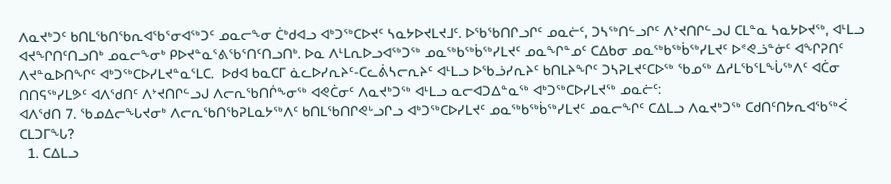ᐱᓇᔪᒃᑐᑦ ᑲᑎᒪᖃᑎᖃᕆᐊᖃᕐᓂᐊᖅᑐᑦ ᓄᓇᓕᖕᓂ ᑖᒃᑯᐊᓗ ᐊᒃᑐᖅᑕᐅᔪᑦ ᓴᓇᔭᐅᔪᒪᔪᒧᑦ. ᐅᖃᖃᑎᒋᓗᒋᑦ ᓄᓇᓖᑦ, ᑐᓴᖅᑎᓪᓗᒋᑦ ᐱᔾᔪᑎᒋᓪᓗᒍ ᑕᒪᓐᓇ ᓴᓇᔭᐅᔪᖅ, ᐊᒻᒪᓗ ᐊᔪᖏᑎᑦᑎᓗᑎᒃ ᓄᓇᓕᖕᓂᒃ ᑭᐅᔪᓐᓇᕐᕕᖃᕐᑎᑦᑎᓗᑎᒃ. ᐅᓇ ᐱᒻᒪᕆᐅᓗᐊᖅᑐᖅ ᓄᓇᖅᑲᖅᑳᖅᓯᒪᔪᑦ ᓄᓇᖏᓐᓄᑦ ᑕᐃᑲᓂ ᓄᓇᖅᑲᖅᑳᖅᓯᒪᔪᑦ ᐅᕝᕙᓘᓐᓃᑦ ᐊᖏᕈᑎᑦ ᐱᔪᓐᓇᐅᑎᖏᑦ ᐊᒃᑐᖅᑕᐅᓯᒪᔪᓐᓇᕐᒪᑕ.  ᐅᑯᐊ ᑲᓇᑕᒥ ᓈᓚᐅᓯᕆᔨᑦ-ᑕᓚᕖᓴᓕᕆᔨᑦ ᐊᒻᒪᓗ ᐅᖃᓘᓯᕆᔨᑦ ᑲᑎᒪᔨᖏᑦ ᑐᓴᕈᒪᔪᑦᑕᐅᖅ ᖃᓄᖅ ᐃᓱᒪᖃᕐᒪᖔᖅᐱᑦ ᐊᑖᓂ ᑎᑎᕋᖅᓯᒪᕗᑦ ᐊᐱᖁᑎᑦ ᐱᔾᔪᑎᒋᓪᓗᒍ ᐱᓕᕆᖃᑎᒌᖕᓂᖅ ᐊᕙᑖᓂᑦ ᐱᓇᔪᒃᑐᖅ ᐊᒻᒪᓗ ᓇᓕᐊᑐᐃᓐᓇᖅ ᐊᒃᑐᖅᑕᐅᓯᒪᔪᖅ ᓄᓇᓖᑦ:
ᐊᐱᖁᑎ 7. ᖃᓄᐃᓕᖓᔪᓂᒃ ᐱᓕᕆᖃᑎᖃᕈᒪᓇᔭᖅᐱᑦ ᑲᑎᒪᖃᑎᒋᕙᒡᓗᒋᓗ ᐊᒃᑐᖅᑕᐅᓯᒪᔪᑦ ᓄᓇᖅᑲᖅᑳᖅᓯᒪᔪᑦ ᓄᓇᓕᖏᑦ ᑕᐃᒪᓗ ᐱᓇᔪᒃᑐᖅ ᑕᑯᑎᑦᑎᔭᕆᐊᖃᖅᐹ ᑕᒪᑐᒥᖓ?
  1. ᑕᐃᒪᓗ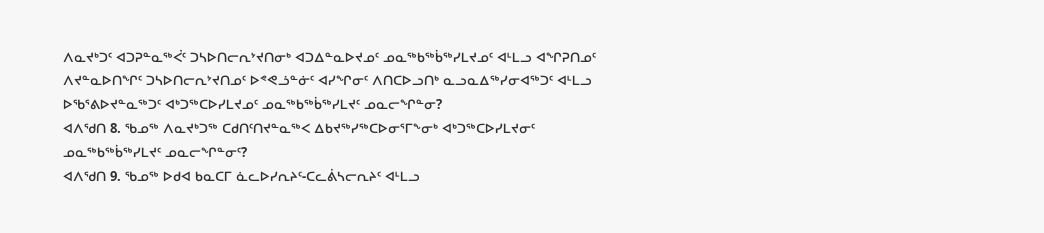ᐱᓇᔪᒃᑐᑦ ᐊᑐᕈᓐᓇᖅᐹᑦ ᑐᓴᐅᑎᓕᕆᔾᔪᑎᓂᒃ ᐊᑐᐃᓐᓇᐅᔪᓄᑦ ᓄᓇᖅᑲᖅᑳᖅᓯᒪᔪᓄᑦ ᐊᒻᒪᓗ ᐊᖏᕈᑎᓄᑦ ᐱᔪᓐᓇᐅᑎᖏᑦ ᑐᓴᐅᑎᓕᕆᔾᔪᑎᓄᑦ ᐅᕝᕙᓘᓐᓃᑦ ᐊᓯᖏᓂᑦ ᐱᑎᑕᐅᓗᑎᒃ ᓇᓗᓇᐃᖅᓯᓂᐊᖅᑐᑦ ᐊᒻᒪᓗ ᐅᖃᕐᕕᐅᔪᓐᓇᖅᑐᑦ ᐊᒃᑐᖅᑕᐅᓯᒪᔪᓄᑦ ᓄᓇᖅᑲᖅᑳᖅᓯᒪᔪᑦ ᓄᓇᓕᖏᓐᓂ?
ᐊᐱᖁᑎ 8. ᖃᓄᖅ ᐱᓇᔪᒃᑐᖅ ᑕᑯᑎᑦᑎᔪᓐᓇᖅᐸ ᐃᑲᔪᖅᓯᖅᑕᐅᓂᕐᒥᖕᓂᒃ ᐊᒃᑐᖅᑕᐅᓯᒪᔪᓂᑦ ᓄᓇᖅᑲᖅᑳᖅᓯᒪᔪᑦ ᓄᓇᓕᖏᓐᓂᑦ?
ᐊᐱᖁᑎ 9. ᖃᓄᖅ ᐅᑯᐊ ᑲᓇᑕᒥ ᓈᓚᐅᓯᕆᔨᑦ-ᑕᓚᕖᓴᓕᕆᔨᑦ ᐊᒻᒪᓗ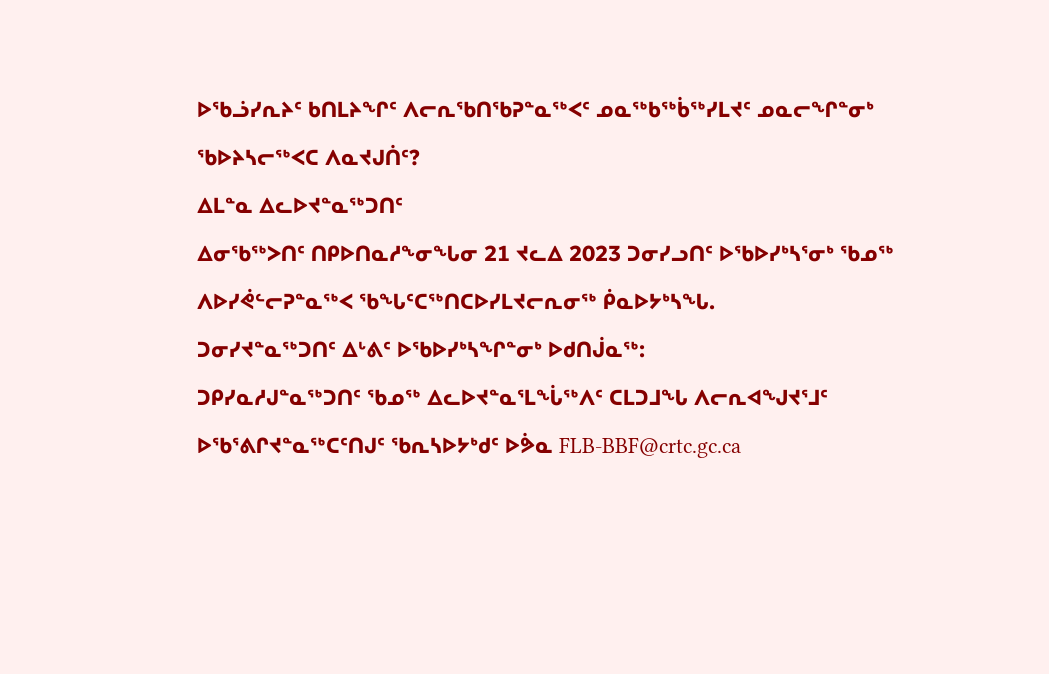ᐅᖃᓘᓯᕆᔨᑦ ᑲᑎᒪᔨᖏᑦ ᐱᓕᕆᖃᑎᖃᕈᓐᓇᖅᐸᑦ ᓄᓇᖅᑲᖅᑳᖅᓯᒪᔪᑦ ᓄᓇᓕᖏᓐᓂᒃ ᖃᐅᔨᓴᓕᖅᐸᑕ ᐱᓇᔪᒍᑏᑦ?
ᐃᒪᓐᓇ ᐃᓚᐅᔪᓐᓇᖅᑐᑎᑦ
ᐃᓂᖃᖅᐳᑎᑦ ᑎᑭᐅᑎᓇᓱᖕᓂᖓᓂ 21 ᔪᓚᐃ 2023 ᑐᓂᓯᓗᑎᑦ ᐅᖃᐅᓯᒃᓴᕐᓂᒃ ᖃᓄᖅ ᐱᐅᓯᕚᓪᓕᕈᓐᓇᖅᐸ ᖃᖓᑦᑕᖅᑎᑕᐅᓯᒪᔪᓕᕆᓂᖅ ᑮᓇᐅᔭᒃᓴᖓ.
ᑐᓂᓯᔪᓐᓇᖅᑐᑎᑦ ᐃᒡᕕᑦ ᐅᖃᐅᓯᒃᓴᖏᓐᓂᒃ ᐅᑯᑎᒎᓇᖅ:
ᑐᑭᓯᓇᓱᒍᓐᓇᖅᑐᑎᑦ ᖃᓄᖅ ᐃᓚᐅᔪᓐᓇᕐᒪᖔᖅᐱᑦ ᑕᒪᑐᒧᖓ ᐱᓕᕆᐊᖑᔪᕐᒧᑦ
ᐅᖃᕐᕕᒋᔪᓐᓇᖅᑕᑦᑎᒍᑦ ᖃᕆᓴᐅᔭᒃᑯᑦ ᐅᕘᓇ FLB-BBF@crtc.gc.ca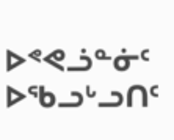ᐅᕝᕙᓘᓐᓃᑦ ᐅᖃᓗᒡᓗᑎᑦ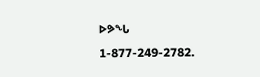ᐅᕗᖓ 1-877-249-2782.